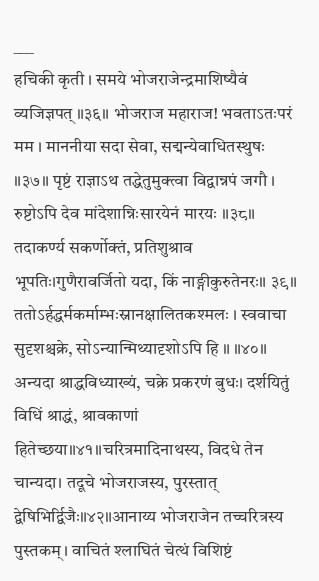___
हचिकी कृती । समये भोजराजेन्द्रमाशिष्यैवं व्यजिज्ञपत् ॥३६॥ भोजराज महाराज! भवताऽतःपरं मम । माननीया सदा सेवा, सद्मन्येवाधितस्थुषः ॥३७॥ पृष्टं राज्ञाऽथ तद्धेतुमुक्त्वा विद्वान्नपं जगौ । रुष्टोऽपि देव मांदेशान्निःसारयेनं मारयः ॥३८॥ तदाकर्ण्य सकर्णोक्तं, प्रतिशुश्राव भूपतिः।गुणैरावर्जितो यदा, किं नाङ्गीकुरुतेनरः॥ ३९॥ ततोऽर्हद्धर्मकर्माम्भःस्नानक्षालितकश्मलः । स्ववाचा सुदृशश्चक्रे, सोऽन्यान्मिथ्यादृशोऽपि हि ॥ ॥४०॥ अन्यदा श्राद्धविध्याख्यं, चक्रे प्रकरणं बुधः। दर्शयितुं विधिं श्राद्धं, श्रावकाणां हितेच्छया॥४१॥चरित्रमादिनाथस्य, विदधे तेन चान्यदा। तदूचे भोजराजस्य, पुरस्तात् द्वेषिभिर्द्विजैः॥४२॥आनाय्य भोजराजेन तच्चरित्रस्य पुस्तकम्। वाचितं श्लाघितं चेत्थं विशिष्टं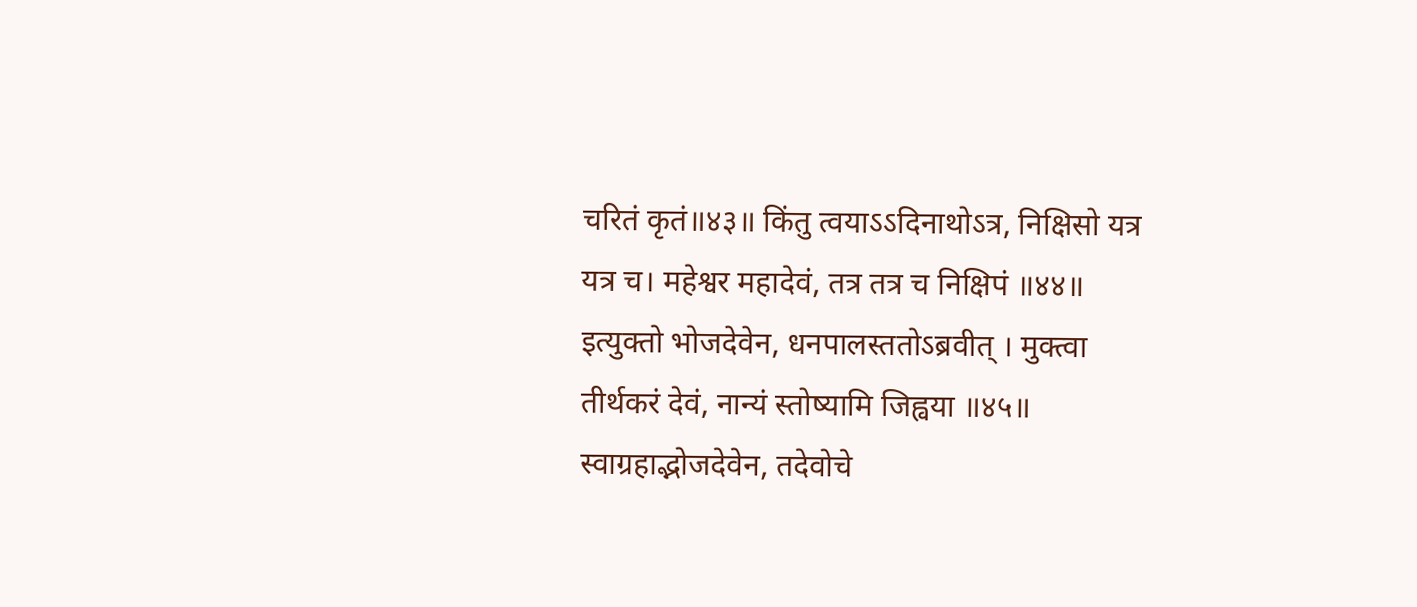चरितं कृतं॥४३॥ किंतु त्वयाऽऽदिनाथोऽत्र, निक्षिसो यत्र यत्र च। महेश्वर महादेवं, तत्र तत्र च निक्षिपं ॥४४॥ इत्युक्तो भोजदेवेन, धनपालस्ततोऽब्रवीत् । मुक्त्वा तीर्थकरं देवं, नान्यं स्तोष्यामि जिह्वया ॥४५॥ स्वाग्रहाद्भोजदेवेन, तदेवोचे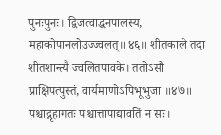पुनःपुनः। द्विजत्वाद्धनपालस्य, महाकोपानलोउज्ज्वलत्॥४६॥ शीतकाले तदा शीतशान्त्यै ज्वलितपावके। ततोऽसौ प्राक्षिपत्पुस्तं, वार्यमाणोऽपिभूभुजा ॥४७॥ पश्चाद्गृहागतः पश्चात्तापाद्यावतिं न सः।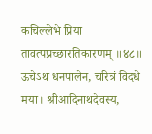कचिल्लेभे प्रिया तावत्पप्रच्छारतिकारणम् ॥४८॥ ऊचेऽथ धनपालेन, चरित्रं विदधे मया। श्रीआदिनाथदेवस्य,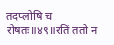तदप्लोषि च रोषतः॥४९॥रतिं ततो न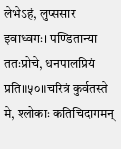लेभेऽहं, लुप्ससार इवाध्वगः। पण्डितान्या ततःप्रोचे, धनपालप्रियं प्रति॥५०॥चरित्रं कुर्वतस्ते मे, श्लोकाः कतिचिदागमन्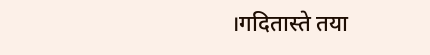।गदितास्ते तया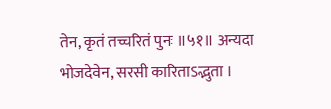तेन, कृतं तच्चरितं पुनः ॥५१॥ अन्यदा भोजदेवेन, सरसी कारिताऽद्भुता ।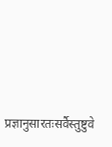प्रज्ञानुसारतःसर्वैस्तुष्टुवे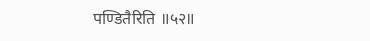पण्डितैरिति ॥५२॥